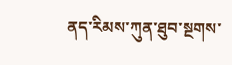ནད་རིམས་ཀུན་ཐུབ་སྔགས་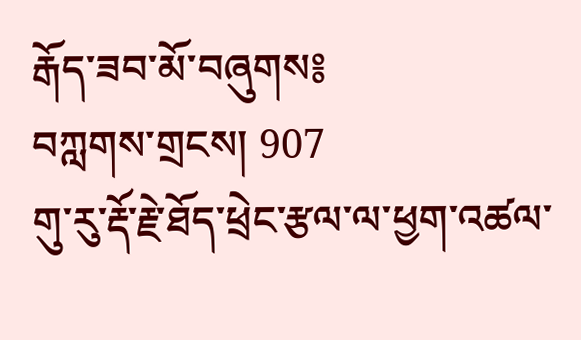རྒོད་ཟབ་མོ་བཞུགས༔
བཀླགས་གྲངས། 907
གུ་རུ་རྡོ་རྗེ་ཐོད་ཕྲེང་རྩལ་ལ་ཕྱག་འཚལ་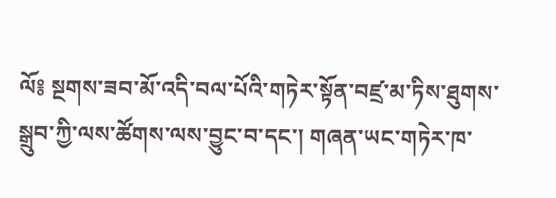ལོ༔ སྔགས་ཟབ་མོ་འདི་བལ་པོའི་གཏེར་སྟོན་བཛྲ་མ་ཏིས་ཐུགས་སྒྲུབ་ཀྱི་ལས་ཚོགས་ལས་བྱུང་བ་དང་། གཞན་ཡང་གཏེར་ཁ་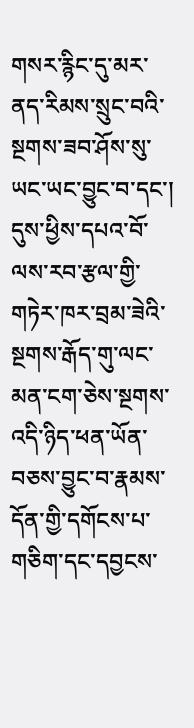གསར་རྙིང་དུ་མར་ནད་རིམས་སྲུང་བའི་སྔགས་ཟབ་ཤོས་སུ་ཡང་ཡང་བྱུང་བ་དང་། དུས་ཕྱིས་དཔའ་བོ་ལས་རབ་རྩལ་གྱི་གཏེར་ཁར་བྲམ་ཟེའི་སྔགས་རྒོད་གུ་ལང་མན་ངག་ཅེས་སྔགས་འདི་ཉིད་ཕན་ཡོན་བཅས་བྱུང་བ་རྣམས་དོན་གྱི་དགོངས་པ་གཅིག་དང་དབྱངས་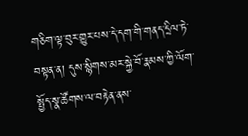གཅིག་ལྟ་བུར་གྱུར་པས་དེ་དག་གི་གནད་དྲིལ་ཏེ་བསྟན་ན། དུས་སྙིགས་མར་སྐྱེ་བོ་རྣམས་ཀྱི་ལོག་སྤྱོད་སྣ་ཚོགས་ལ་བརྟེན་ནས་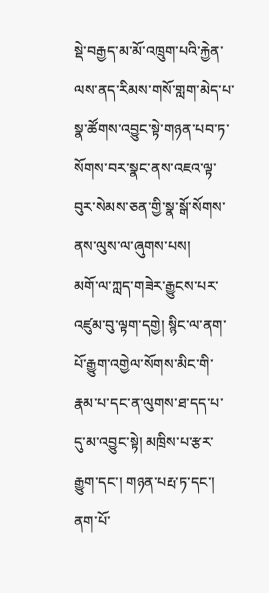སྡེ་བརྒྱད་མ་མོ་འཁྲུག་པའི་རྐྱེན་ལས་ནད་རིམས་གསོ་གླག་མེད་པ་སྣ་ཚོགས་འབྱུང་སྟེ་གཉན་པབ་ཏ་སོགས་བར་སྣང་ནས་འཇའ་ལྟ་བུར་སེམས་ཅན་གྱི་སྣ་སྒོ་སོགས་ནས་ལུས་ལ་ཞུགས་པས།
མགོ་ལ་ཀླད་གཟེར་རྒྱུངས་པར་འཛུམ་བུ་ལྟག་དགྱེ། སྙིང་ལ་ནག་པོ་རྒྱུག་འགྱེལ་སོགས་མིང་གི་རྣམ་པ་དང་ན་ལུགས་ཐ་དད་པ་དུ་མ་འབྱུང་སྟེ། མཁྲིས་པ་རྩར་རྒྱུག་དང་། གཉན་པརྤ་ཏ་དང་། ནག་པོ་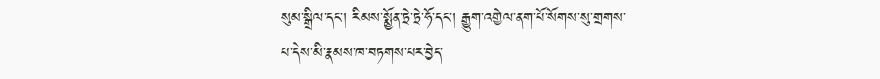སུམ་སྒྲིལ་དང་། རིམས་སྨྱོན་ཏྲེ་ཏྲེ་ཧོ་དང་། རྒྱུག་འགྱེལ་ནག་པོ་སོགས་སུ་གྲགས་པ་དེས་མི་རྣམས་ཁ་བཏགས་པར་བྱེད་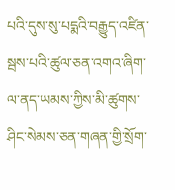པའི་དུས་སུ་པདྨའི་བརྒྱུད་འཛིན་སྦས་པའི་ཚུལ་ཅན་འགའ་ཞིག་ལ་ནད་ཡམས་ཀྱིས་མི་ཚུགས་ཤིང་སེམས་ཅན་གཞན་གྱི་སྲོག་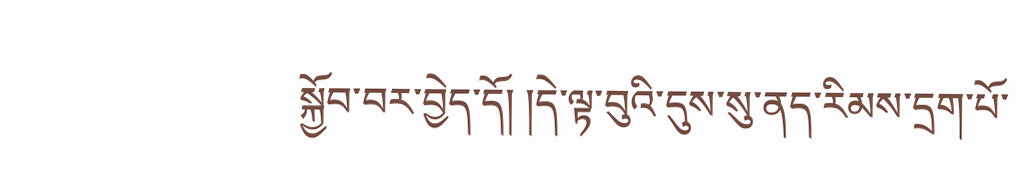སྐྱོབ་བར་བྱེད་དོ། །དེ་ལྟ་བུའི་དུས་སུ་ནད་རིམས་དྲག་པོ་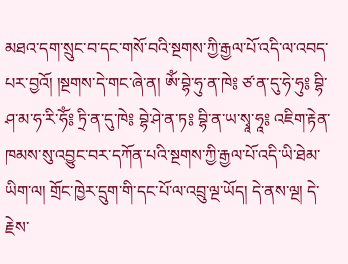མཐའ་དག་སྲུང་བ་དང་གསོ་བའི་སྔགས་ཀྱི་རྒྱལ་པོ་འདི་ལ་འབད་པར་བྱའོ། །སྔགས་དེ་གང་ཞེ་ན། ཨོཾ་བྷེ་ཧུ་ན་ཁེ༔ ཙ་ན་དུ་ཧེ་ཧུ༔ བྷི་ཤ་མ་ཧ་རི་ཧོཾ༔ ཏྲི་ན་དུ་ཁེ༔ བྷེ་ཤེ་ན་ཏ༔ བྷི་ན་ཡ་སྭཱ་ཧཱ༔ འཇིག་རྟེན་ཁམས་སུ་འབྱུང་བར་དཀོན་པའི་སྔགས་ཀྱི་རྒྱལ་པོ་འདི་ཡི་ཐེམ་ཡིག་ལ། གྲོང་ཁྱེར་དྲུག་གི་དང་པོ་ལ་འབྲུ་ལྔ་ཡོད། དེ་ནས་ལྔ། དེ་རྗེས་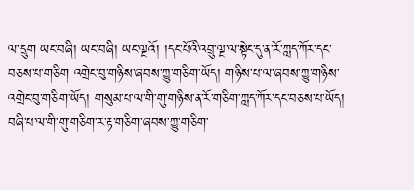ལ་དྲུག ཡང་བཞི། ཡང་བཞི། ཡང་ལྔའོ། །དང་པོའི་འབྲུ་ལྔ་ལ་སྟེང་དུ་ན་རོ་ཀླད་ཀོར་དང་བཅས་པ་གཅིག འགྲེང་བུ་གཉིས་ཞབས་ཀྱུ་གཅིག་ཡོད། གཉིས་པ་ལ་ཞབས་ཀྱུ་གཉིས་འགྲེང་བུ་གཅིག་ཡོད། གསུམ་པ་ལ་གི་གུ་གཉིས་ན་རོ་གཅིག་ཀླད་ཀོར་དང་བཅས་པ་ཡོད། བཞི་པ་ལ་གི་གུ་གཅིག་ར་རྟ་གཅིག་ཞབས་ཀྱུ་གཅིག་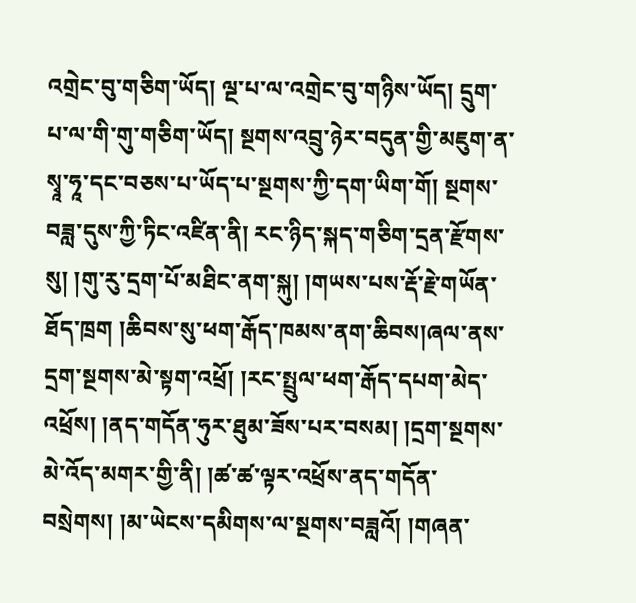འགྲེང་བུ་གཅིག་ཡོད། ལྔ་པ་ལ་འགྲེང་བུ་གཉིས་ཡོད། དྲུག་པ་ལ་གི་གུ་གཅིག་ཡོད། སྔགས་འབྲུ་ཉེར་བདུན་གྱི་མཇུག་ན་སྭཱ་ཧཱ་དང་བཅས་པ་ཡོད་པ་སྔགས་ཀྱི་དག་ཡིག་གོ། སྔགས་བཟླ་དུས་ཀྱི་ཏིང་འཛིན་ནི། རང་ཉིད་སྐད་གཅིག་དྲན་རྫོགས་སུ། །གུ་རུ་དྲག་པོ་མཐིང་ནག་སྐུ། །གཡས་པས་རྡོ་རྗེ་གཡོན་ཐོད་ཁྲག །ཆིབས་སུ་ཕག་རྒོད་ཁམས་ནག་ཆིབས།ཞལ་ནས་དྲག་སྔགས་མེ་སྟག་འཕྲོ། །རང་སྤྲུལ་ཕག་རྒོད་དཔག་མེད་འཕྲོས། །ནད་གདོན་ཧུར་ཐུམ་ཟོས་པར་བསམ། །དྲག་སྔགས་མེ་འོད་མགར་གྱི་ནི། །ཚ་ཚ་ལྟར་འཕྲོས་ནད་གདོན་བསྲེགས། །མ་ཡེངས་དམིགས་ལ་སྔགས་བཟླའོ། །གཞན་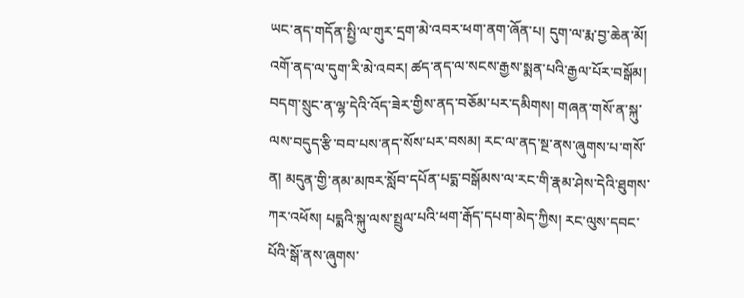ཡང་ནད་གདོན་སྤྱི་ལ་གུར་དྲག་མེ་འབར་ཕག་ནག་ཞོན་པ། དུག་ལ་རྨ་བྱ་ཆེན་མོ། འགོ་ནད་ལ་དུག་རི་མེ་འབར། ཚད་ནད་ལ་སངས་རྒྱས་སྨན་པའི་རྒྱལ་པོར་བསྒོམ། བདག་སྲུང་ན་ལྷ་དེའི་འོད་ཟེར་གྱིས་ནད་བཅོམ་པར་དམིགས། གཞན་གསོ་ན་སྐུ་ལས་བདུད་རྩི་བབ་པས་ནད་སོས་པར་བསམ། རང་ལ་ནད་སྔ་ནས་ཞུགས་པ་གསོ་ན། མདུན་གྱི་ནམ་མཁར་སློབ་དཔོན་པདྨ་བསྒོམས་ལ་རང་གི་རྣམ་ཤེས་དེའི་ཐུགས་ཀར་འཕོས། པདྨའི་སྐུ་ལས་སྤྲུལ་པའི་ཕག་རྒོད་དཔག་མེད་ཀྱིས། རང་ལུས་དབང་པོའི་སྒོ་ནས་ཞུགས་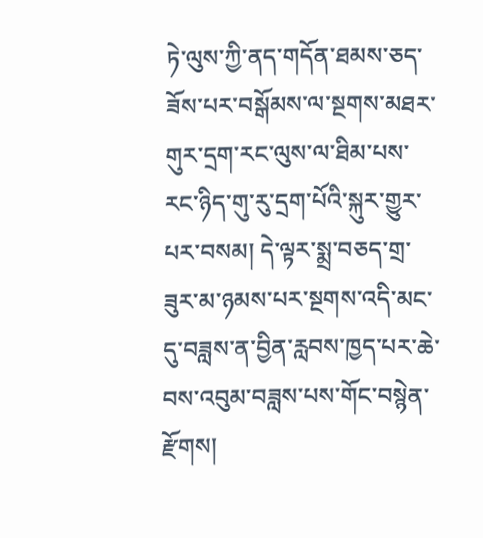ཏེ་ལུས་ཀྱི་ནད་གདོན་ཐམས་ཅད་ཟོས་པར་བསྒོམས་ལ་སྔགས་མཐར་གུར་དྲག་རང་ལུས་ལ་ཐིམ་པས་རང་ཉིད་གུ་རུ་དྲག་པོའི་སྐུར་གྱུར་པར་བསམ། དེ་ལྟར་སྨྲ་བཅད་གྲ་ཟུར་མ་ཉམས་པར་སྔགས་འདི་མང་དུ་བཟླས་ན་བྱིན་རླབས་ཁྱད་པར་ཆེ་བས་འབུམ་བཟླས་པས་གོང་བསྙེན་རྫོགས།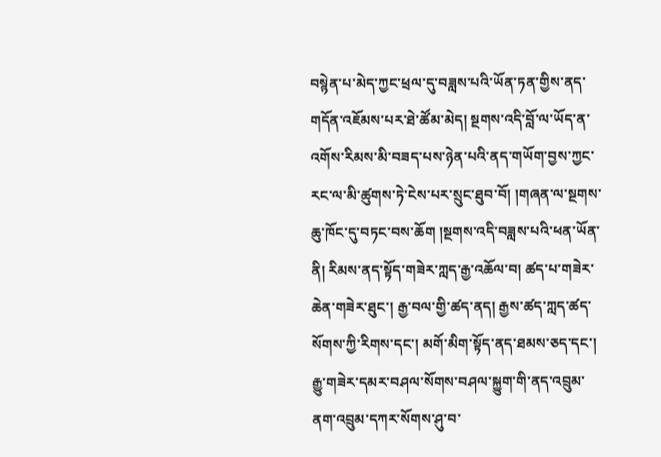བསྙེན་པ་མེད་ཀྱང་ཕྲལ་དུ་བཟླས་པའི་ཡོན་ཏན་གྱིས་ནད་གདོན་འཇོམས་པར་ཐེ་ཚོམ་མེད། སྔགས་འདི་བློ་ལ་ཡོད་ན་འགོས་རིམས་མི་བཟད་པས་ཉེན་པའི་ནད་གཡོག་བྱས་ཀྱང་རང་ལ་མི་ཚུགས་ཏེ་ངེས་པར་སྲུང་ཐུབ་བོ། །གཞན་ལ་སྔགས་ཆུ་ཁོང་དུ་བཏང་བས་ཆོག །སྔགས་འདི་བཟླས་པའི་ཕན་ཡོན་ནི། རིམས་ནད་སྟོད་གཟེར་ཀླད་རྒྱ་འཆོལ་བ། ཚད་པ་གཟེར་ཆེན་གཟེར་ཐུང་། རྒྱ་བལ་གྱི་ཚད་ནད། རྒྱས་ཚད་ཀླད་ཚད་སོགས་ཀྱི་རིགས་དང་། མགོ་མིག་སྟོད་ནད་ཐམས་ཅད་དང་། རྒྱུ་གཟེར་དམར་བཤལ་སོགས་བཤལ་སྐྱུག་གི་ནད་འབྲུམ་ནག་འབྲུམ་དཀར་སོགས་ཤུ་བ་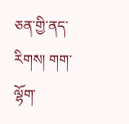ཅན་གྱི་ནད་རིགས། གག་ལྷོག་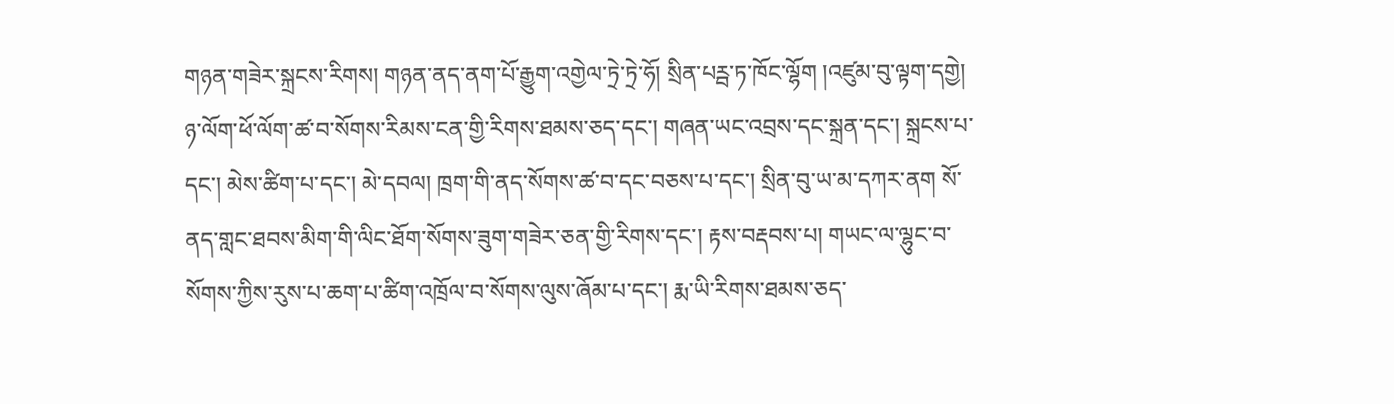གཉན་གཟེར་སྐྲངས་རིགས། གཉན་ནད་ནག་པོ་རྒྱུག་འགྱེལ་ཏྲེ་ཏྲེ་ཧོ། སྲིན་པཪྦ་ཏ་ཁོང་ལྷོག །འཛུམ་བུ་ལྟག་དགྱེ། ཉ་ལོག་ཕོ་ལོག་ཚ་བ་སོགས་རིམས་ངན་གྱི་རིགས་ཐམས་ཅད་དང་། གཞན་ཡང་འབྲས་དང་སྐྲན་དང་། སྐྲངས་པ་དང་། མེས་ཚིག་པ་དང་། མེ་དབལ། ཁྲག་གི་ནད་སོགས་ཚ་བ་དང་བཅས་པ་དང་། སྲིན་བུ་ཡ་མ་དཀར་ནག སོ་ནད་གླང་ཐབས་མིག་གི་ལིང་ཐོག་སོགས་ཟུག་གཟེར་ཅན་གྱི་རིགས་དང་། རྟས་བརྡབས་པ། གཡང་ལ་ལྷུང་བ་སོགས་ཀྱིས་རུས་པ་ཆག་པ་ཚིག་འཁྲོལ་བ་སོགས་ལུས་ཞོམ་པ་དང་། རྨ་ཡི་རིགས་ཐམས་ཅད་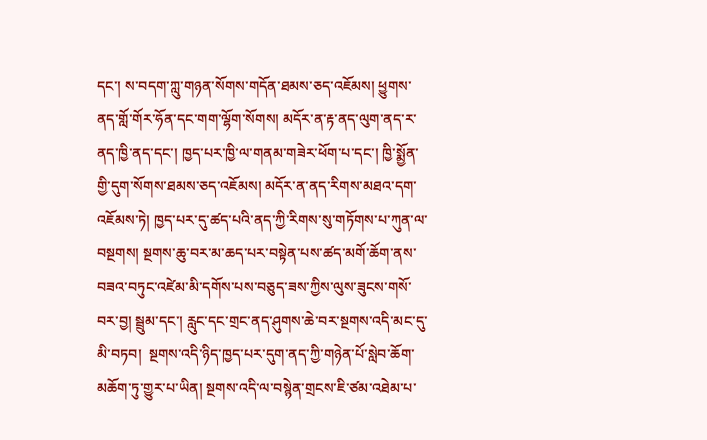དང་། ས་བདག་ཀླུ་གཉན་སོགས་གདོན་ཐམས་ཅད་འཇོམས། ཕྱུགས་ནད་གློ་གོར་ཧོན་དང་གག་ལྷོག་སོགས། མདོར་ན་རྟ་ནད་ལུག་ནད་ར་ནད་ཁྱི་ནད་དང་། ཁྱད་པར་ཁྱི་ལ་གནམ་གཟེར་ཕོག་པ་དང་། ཁྱི་སྨྱོན་གྱི་དུག་སོགས་ཐམས་ཅད་འཇོམས། མདོར་ན་ནད་རིགས་མཐའ་དག་འཇོམས་ཏེ། ཁྱད་པར་དུ་ཚད་པའི་ནད་ཀྱི་རིགས་སུ་གཏོགས་པ་ཀུན་ལ་བསྔགས། སྔགས་ཆུ་བར་མ་ཆད་པར་བསྟེན་པས་ཚད་མགོ་ཆོག་ནས་བཟའ་བཏུང་འཛེམ་མི་དགོས་པས་བཅུད་ཟས་ཀྱིས་ལུས་ཟུངས་གསོ་བར་བྱ། སྦྲུམ་དང་། རླུང་དང་གྲང་ནད་ཤུགས་ཆེ་བར་སྔགས་འདི་མང་དུ་མི་བཏབ།  སྔགས་འདི་ཉིད་ཁྱད་པར་དུག་ནད་ཀྱི་གཉེན་པོ་སླེབ་ཆོག་མཆོག་ཏུ་གྱུར་པ་ཡིན། སྔགས་འདི་ལ་བསྙེན་གྲངས་ཇི་ཙམ་འཐེམ་པ་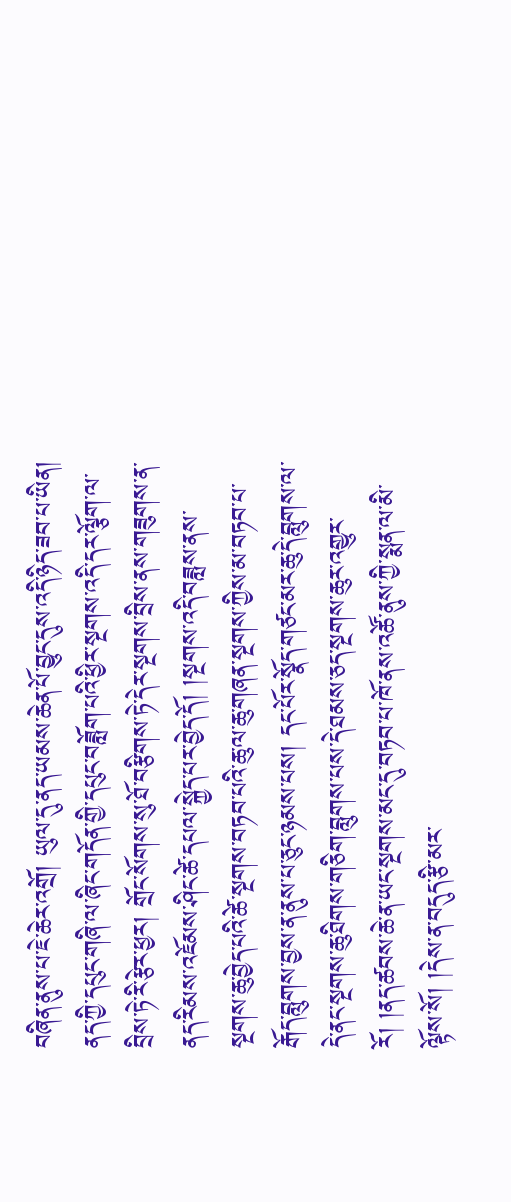བཞིན་ནུས་པ་ཇེ་ཆེར་འགྲོ། ཡུལ་དུ་ནད་ཡམས་ཆེན་པོ་བྱུང་དུས་འདི་ཉིད་ཟབ་པ་ཡིན། ནད་ཀྱི་དཔུང་གཞི་ལ་ཞིང་གདོན་གྱི་དཔུང་བཟློག་པའི་ཕྱིར་སྔགས་འདི་དར་ལྕོག་ལ་བྲིས་ཏེ་རི་རྩེར་ཕྱར། གྲོང་སོགས་སུ་ཐོ་བརྩིགས་ཏེ་དེར་སྔགས་བྲིས་ནས་གཟུགས་ན་ནད་རིམས་འཇོམས་ཤིང་ཚེ་དཔལ་སྐྱེད་པར་བྱེད་དོ། །སྔགས་འདི་བཟླས་ནས་སྔགས་ཆུ་བྱེད་པའི་ཚེ་སྔགས་བཏབ་པའི་ཆུ་ལ་ཆུ་གཞན་སྔགས་ཀྱིས་མ་བཏབ་པ་རྒོད་བླུགས་བྱས་ན་ནུས་པ་ཅུང་ཉམས་པས། དང་པོར་སྣོད་གཙང་མར་ཆུ་དེ་བླུགས་ལ་དེ་ནང་སྔགས་ཆུ་ཐིགས་གཅིག་བླུགས་པས་དེ་ཐམས་ཅད་སྔགས་ཆུར་འགྱུར་རོ། །ནད་ཚབས་ཆེ་ན་ཡང་སྔགས་མང་དུ་བཏབ་པ་ཁོ་ནས་འཚོ་ནུས་ཀྱི་སྨན་ལ་མི་ལྟོས་སོ། །དེས་ན་བདུད་རྩི་མར་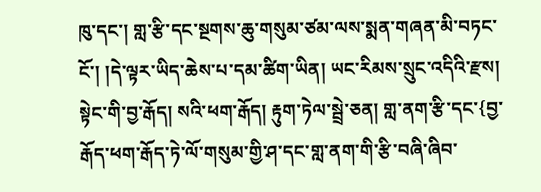ཁུ་དང་། གླ་རྩི་དང་སྔགས་ཆུ་གསུམ་ཙམ་ལས་སྨན་གཞན་མི་བཏང་ངོ་། །དེ་ལྟར་ཡིད་ཆེས་པ་དམ་ཚིག་ཡིན། ཡང་རིམས་སྲུང་འདིའི་རྫས། སྟེང་གི་བྱ་རྒོད། སའི་ཕག་རྒོད། རྟུག་ཏེལ་སྦྲེ་ཅན། གླ་ནག་རྩི་དང་{བྱ་རྒོད་ཕག་རྒོད་ཏེ་ལོ་གསུམ་གྱི་ཤ་དང་གླ་ནག་གི་རྩི་བཞི་ཞིབ་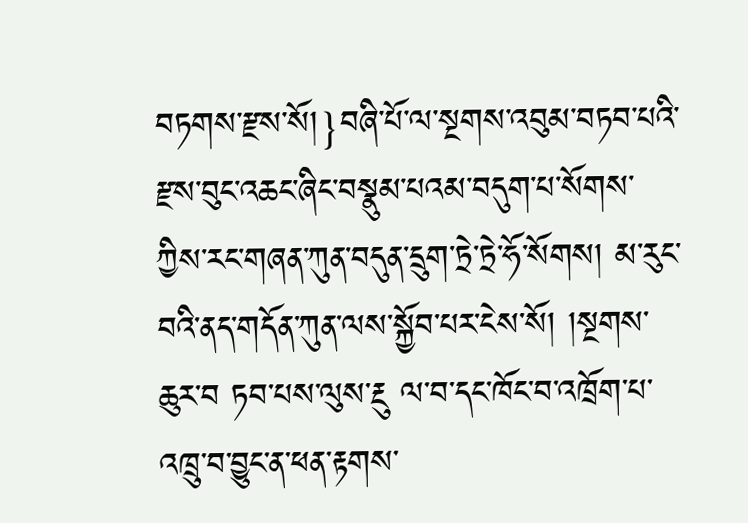བཏགས་རྫས་སོ།}བཞི་པོ་ལ་སྔགས་འབུམ་བཏབ་པའི་རྫས་བུང་འཆང་ཞིང་བསྣུམ་པའམ་བདུག་པ་སོགས་ཀྱིས་རང་གཞན་ཀུན་བདུན་དྲུག་ཏྲེ་ཏྲེ་ཧོ་སོགས། མ་རུང་བའི་ནད་གདོན་ཀུན་ལས་སྐྱོབ་པར་ངེས་སོ། །སྔགས་ཆུར་བ ཏབ་པས་ལུས་རྔུ ལ་བ་དང་ཁོང་བ་འཁྲོག་པ་འཁྲུ་བ་བྱུང་ན་ཕན་རྟགས་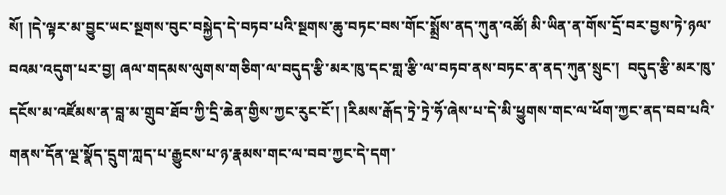སོ། །དེ་ལྟར་མ་བྱུང་ཡང་སྔགས་བུང་བསྐྱེད་དེ་བཏབ་པའི་སྔགས་ཆུ་བཏང་བས་གོང་སྨྲོས་ནད་ཀུན་འཚོ། མི་ཡིན་ན་གོས་དྲོ་བར་བྱས་ཏེ་ཉལ་བའམ་འདུག་པར་བྱ། ཞལ་གདམས་ལུགས་གཅིག་ལ་བདུད་རྩི་མར་ཁུ་དང་གླ་རྩི་ལ་བཏབ་ནས་བཏང་ན་ནད་ཀུན་སྲུང་།  བདུད་རྩི་མར་ཁུ་དངོས་མ་འཛོམས་ན་བླ་མ་གྲུབ་ཐོབ་ཀྱི་དྲི་ཆེན་གྱིས་ཀྱང་རུང་ངོ་། །རིམས་རྒོད་ཏྲེ་ཏྲེ་ཧོ་ཞེས་པ་དེ་མི་ཕྱུགས་གང་ལ་ཕོག་ཀྱང་ནད་བབ་པའི་གནས་དོན་ལྔ་སྣོད་དྲུག་ཀླད་པ་རྒྱུངས་པ་ཉ་རྣམས་གང་ལ་བབ་ཀྱང་དེ་དག་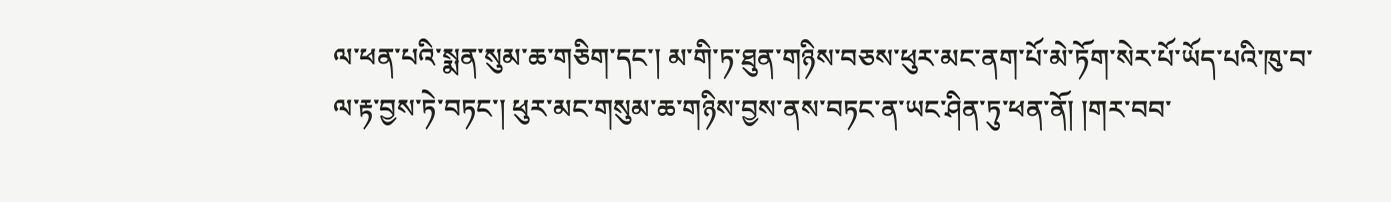ལ་ཕན་པའི་སྨན་སུམ་ཆ་གཅིག་དང་། མ་གི་ཏ་ཐུན་གཉིས་བཅས་ཕུར་མང་ནག་པོ་མེ་ཏོག་སེར་པོ་ཡོད་པའི་ཁུ་བ་ལ་རྟ་བྱས་ཏེ་བཏང་། ཕུར་མང་གསུམ་ཆ་གཉིས་བྱས་ནས་བཏང་ན་ཡང་ཤིན་ཏུ་ཕན་ནོ། །གར་བབ་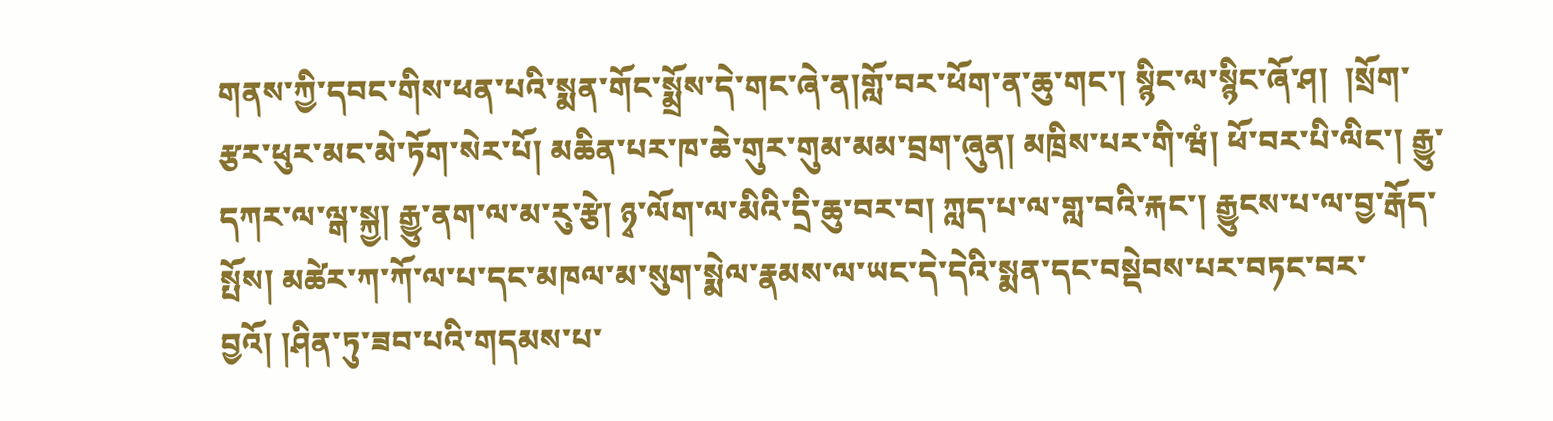གནས་ཀྱི་དབང་གིས་ཕན་པའི་སྨན་གོང་སྨྲོས་དེ་གང་ཞེ་ན།གློ་བར་ཕོག་ན་ཆུ་གང་། སྙིང་ལ་སྙིང་ཞོ་ཤ།  །སྲོག་རྩར་ཕུར་མང་མེ་ཏོག་སེར་པོ། མཆིན་པར་ཁ་ཆེ་གུར་གུམ་མམ་བྲག་ཞུན། མཁྲིས་པར་གི་ཝཾ། ཕོ་བར་པི་ལིང་། རྒྱུ་དཀར་ལ་ལྒ་སྐྱ། རྒྱུ་ནག་ལ་མ་རུ་རྩེ། ཉྭ་ལོག་ལ་མིའི་དྲི་ཆུ་བར་བ། ཀླད་པ་ལ་གླ་བའི་རྐང་། རྒྱུངས་པ་ལ་བྱ་རྒོད་སྤོས། མཚེར་ཀ་ཀོ་ལ་པ་དང་མཁལ་མ་སུག་སྨེལ་རྣམས་ལ་ཡང་དེ་དེའི་སྨན་དང་བསྡེབས་པར་བཏང་བར་བྱའོ། །ཤིན་ཏུ་ཟབ་པའི་གདམས་པ་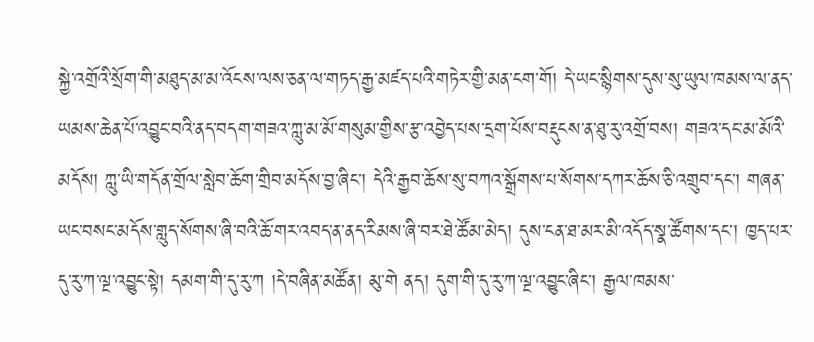སྐྱེ་འགྲོའི་སྲོག་གི་མཐུད་མ་མ་འོངས་ལས་ཅན་ལ་གཏད་རྒྱ་མཛད་པའི་གཏེར་གྱི་མན་ངག་གོ། དེ་ཡང་སྙིགས་དུས་སུ་ཡུལ་ཁམས་ལ་ནད་ཡམས་ཆེན་པོ་འབྱུང་བའི་ནད་བདག་གཟའ་ཀླུ་མ་མོ་གསུམ་གྱིས་རྩ་འབྱེད་པས་དྲག་པོས་བརྡུངས་ན་ཐུ་རུ་འགྲོ་བས། གཟའ་དང་མ་མོའི་མདོས། ཀླུ་ཡི་གདོན་གྲོལ་སླེབ་ཆོག་གྲིབ་མདོས་བྱ་ཞིང་། དེའི་རྒྱབ་ཆོས་སུ་བཀའ་སྒྲོགས་པ་སོགས་དཀར་ཆོས་ཅི་འགྲུབ་དང་། གཞན་ཡང་བསང་མདོས་གླུད་སོགས་ཞི་བའི་ཆོ་གར་འབད་ན་ནད་རིམས་ཞི་བར་ཐེ་ཚོམ་མེད། དུས་ངན་ཐ་མར་མི་འདོད་སྣ་ཚོགས་དང་། ཁྱད་པར་དུ་རུ་ཀ་ལྔ་འབྱུང་སྟེ། དམག་གི་དུ་རུ་ཀ །དེ་བཞིན་མཚོན། མུ་གེ ནད། དུག་གི་དུ་རུ་ཀ་ལྔ་འབྱུང་ཞིང་། རྒྱལ་ཁམས་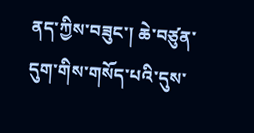ནད་ཀྱིས་བཟུང་། ཆེ་བཙུན་དུག་གིས་གསོད་པའི་དུས་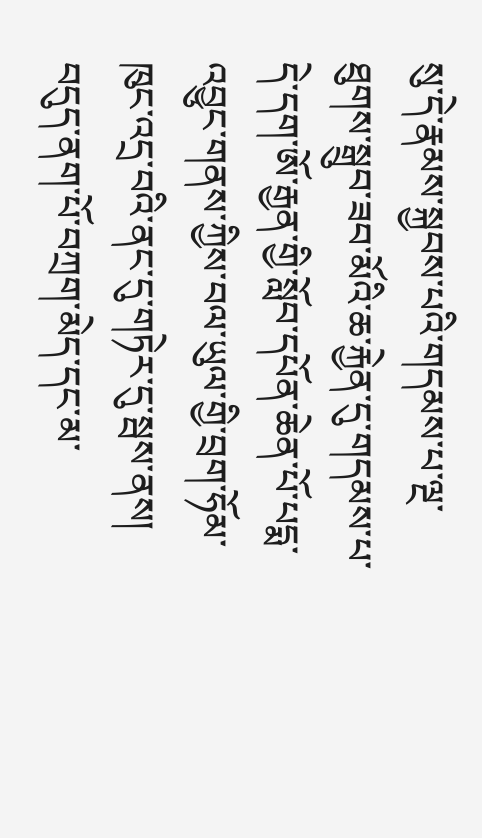སུ་དེ་རྣམས་སྐྱབས་པའི་གདམས་པ་ལྔ་ཐུགས་སྒྲུབ་ཟབ་མོའི་ཆ་རྐྱེན་དུ་གདམས་པ་དེ་དག་ཨོ་རྒྱན་གྱི་སློབ་དཔོན་ཆེན་པོ་པདྨ་འབྱུང་གནས་ཀྱིས་བལ་ཡུལ་གྱི་བྲག་ཧོམ་ཁུང་འདྲ་བའི་ནང་དུ་གཏེར་དུ་སྦས་ནས། བདུད་ནག་པོ་བཀྲག་མེད་དང་མ་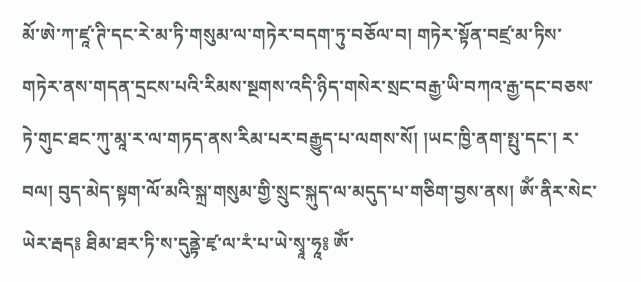མོ་ཨེ་ཀ་ཛཱ་ཊི་དང་རེ་མ་ཏི་གསུམ་ལ་གཏེར་བདག་ཏུ་བཅོལ་བ། གཏེར་སྟོན་བཛྲ་མ་ཏིས་གཏེར་ནས་གདན་དྲངས་པའི་རིམས་སྔགས་འདི་ཉིད་གསེར་སྲང་བརྒྱ་ཡི་བཀའ་རྒྱ་དང་བཅས་ཏེ་གུང་ཐང་ཀུ་མཱ་ར་ལ་གཏད་ནས་རིམ་པར་བརྒྱུད་པ་ལགས་སོ། །ཡང་ཁྱི་ནག་སྤུ་དང་། ར་བལ། བུད་མེད་སྟག་ལོ་མའི་སྐྲ་གསུམ་གྱི་སྲུང་སྐུད་ལ་མདུད་པ་གཅིག་བྱས་ནས། ཨོཾ་ནིར་སེང་ཡེར་རྦད༔ ཐིམ་ཐར་ཏི་ས་དུནྟེ་ཛྭ་ལ་རཾ་པ་ཡེ་སྭཱ་ཧཱ༔ ཨོཾ་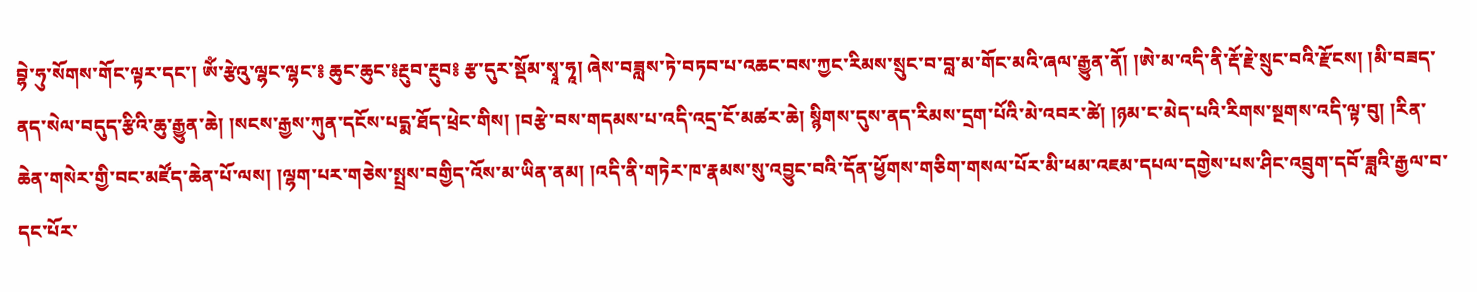བྷེ་ཧུ་སོགས་གོང་ལྟར་དང་། ཨོཾ་རྩེའུ་ལྷང་ལྷང་༔ ཆུང་ཆུང་༔རྔུབ་རྔུབ༔ རྩ་དུར་སྡོམ་སྭཱ་ཧཱ། ཞེས་བཟླས་ཏེ་བཏབ་པ་འཆང་བས་ཀྱང་རིམས་སྲུང་བ་བླ་མ་གོང་མའི་ཞལ་རྒྱུན་ནོ། །ཨེ་མ་འདི་ནི་རྡོ་རྗེ་སྲུང་བའི་རྫོངས། །མི་བཟད་ནད་སེལ་བདུད་རྩིའི་ཆུ་རྒྱུན་ཆེ། །སངས་རྒྱས་ཀུན་དངོས་པདྨ་ཐོད་ཕྲེང་གིས། །བརྩེ་བས་གདམས་པ་འདི་འདྲ་ངོ་མཚར་ཆེ། སྙིགས་དུས་ནད་རིམས་དྲག་པོའི་མེ་འབར་ཚེ། །ཉམ་ང་མེད་པའི་རིགས་སྔགས་འདི་ལྟ་བུ། །རིན་ཆེན་གསེར་གྱི་བང་མཛོད་ཆེན་པོ་ལས། །ལྷག་པར་གཅེས་སྤྲས་བགྱིད་འོས་མ་ཡིན་ནམ། །འདི་ནི་གཏེར་ཁ་རྣམས་སུ་འབྱུང་བའི་དོན་ཕྱོགས་གཅིག་གསལ་པོར་མི་ཕམ་འཇམ་དཔལ་དགྱེས་པས་ཤིང་འབྲུག་དབོ་ཟླའི་རྒྱལ་བ་དང་པོར་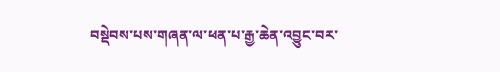བསྡེབས་པས་གཞན་ལ་ཕན་པ་རྒྱ་ཆེན་འབྱུང་བར་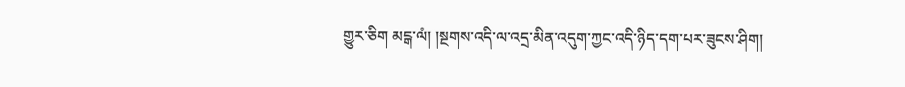གྱུར་ཅིག མངྒ་ལཾ། །སྔགས་འདི་ལ་འདྲ་མིན་འདུག་ཀྱང་འདི་ཉིད་དག་པར་ཟུངས་ཤིག།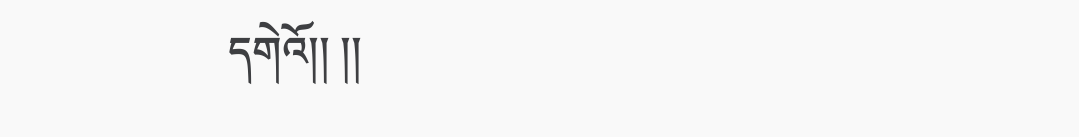དགེའོ།། །།